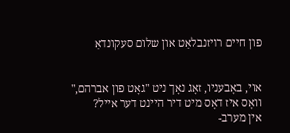פון חיים רױזנבלאַט און שלום סעקונדאַ


אוי, באָבעניו, זאָג נאָך ניט "גאָט פון אברהם,"
וואָס איז דאָס מיט דיר היינט דער אייל?
אין מערב-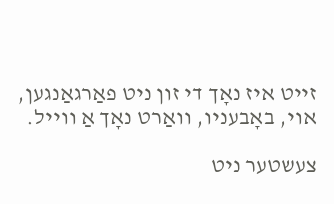זייט איז נאָך די זון ניט פאַרגאַנגען,
אוי, באָבעניו, וואַרט נאָך אַ ווייל.

צעשטער ניט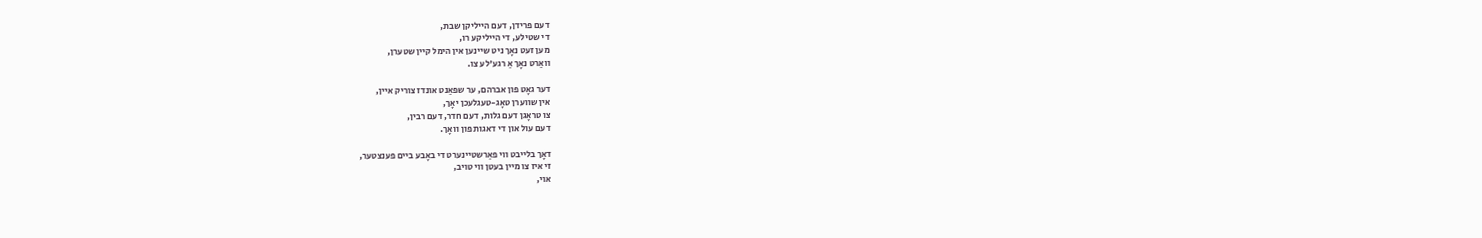דעם פרידן, דעם הייליקן שבת,
די שטילע, די הייליקע רו,
מען זעט נאָך ניט שיינען אין הימל קיין שטערן,
וואַרט נאָך אַ רגע'לע צו.

דער גאָט פון אברהם, ער שפאַנט אונדז צוריק איין,
אין שווערן טאָג-טעגלעכן יאָך,
צו טראָגן דעם גלות, דעם חדר, דעם רבין,
דעם עול און די דאגות פון וואָך.

דאָך בלייבט ווי פאַרשטיינערט די באָבע ביים פענצטער,
זי איז צו מיין בעטן ווי טויב,
אוי,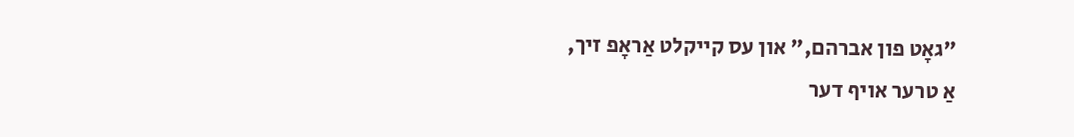"גאָט פון אברהם," און עס קייקלט אַראָפ זיך,
אַ טרער אויף דער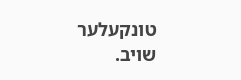טונקעלער שויב.